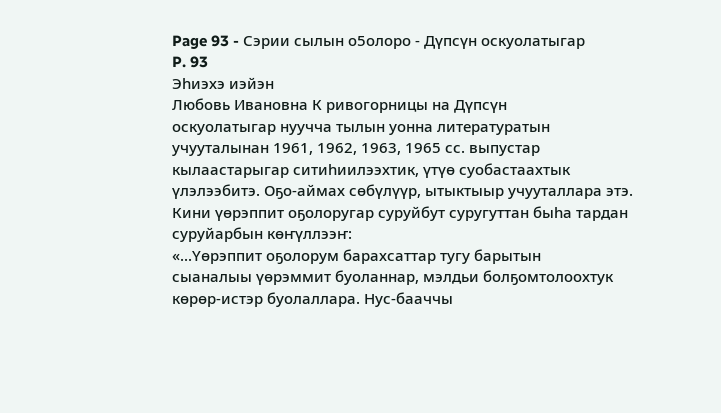Page 93 - Сэрии сылын о5олоро - Дүпсүн оскуолатыгар
P. 93
Эһиэхэ иэйэн
Любовь Ивановна К ривогорницы на Дүпсүн
оскуолатыгар нуучча тылын уонна литературатын
учууталынан 1961, 1962, 1963, 1965 сс. выпустар
кылаастарыгар ситиһиилээхтик, үтүө суобастаахтык
үлэлээбитэ. Оҕо-аймах сөбүлүүр, ытыктыыр учууталлара этэ.
Кини үөрэппит оҕолоругар суруйбут суругуттан быһа тардан
суруйарбын көҥүллээҥ:
«...Үөрэппит оҕолорум барахсаттар тугу барытын
сыаналыы үөрэммит буоланнар, мэлдьи болҕомтолоохтук
көрөр-истэр буолаллара. Нус-бааччы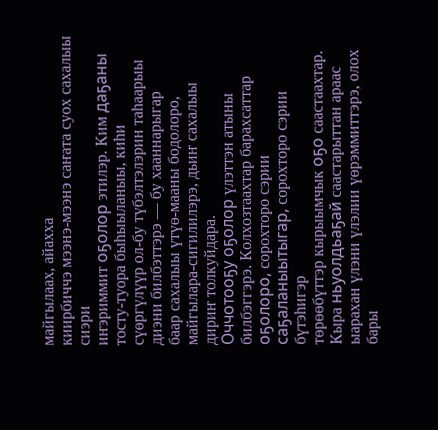майгылаах, айахха
киирбиччэ мээнэ-мээнэ саҥата суох сахалыы сиэри
иҥэриммит оҕолор этилэр. Ким даҕаны тосту-туора быһыыланыы, киһи
сүөргүлүүр ол-бу түбэлтэлэрин таһаарыы диэни билбэттэрэ — бу хааннарыгар
баар сахалыы үтүө-мааны бодолоро, майгылара-сигилилэрэ, дьиҥ сахалыы
дириҥ толкуйдара.
Оччотооҕу оҕолор үлэттэн атыны билбэггэрэ. Колхозтаахтар барахсаттар
оҕолоро, сорохторо сэрии саҕаланыытыгар, сорохторо сэрии бүтэһигэр
төрөөбүттэр кырыымчык оҕо саастаахтар. Кыра ньуолдьаҕай саастарыттан араас
ыарахан үлэни үлэлии үөрэммиттэрэ, олох бары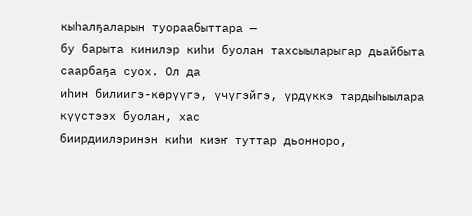кыһалҕаларын туораабыттара —
бу барыта кинилэр киһи буолан тахсыыларыгар дьайбыта саарбаҕа суох. Ол да
иһин билиигэ-көрүүгэ, үчүгэйгэ, үрдүккэ тардыһыылара күүстээх буолан, хас
биирдиилэринэн киһи киэҥ туттар дьонноро,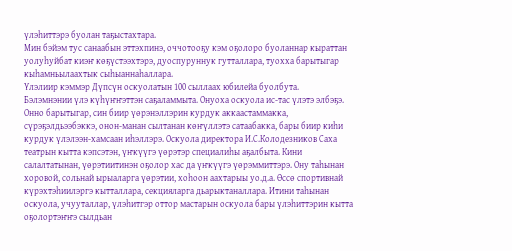үлэһиттэрэ буолан таҕыстахтара.
Мин бэйэм тус санаабын эттэхпинэ, оччотооҕу кэм оҕолоро буоланнар кыраттан
уолуһуйбат киэҥ көҕүстээхтэрэ, дуоспуруннук гутталлара, туохха барытыгар
кыһамньылаахтык сыһыаннаһаллара.
Үлэлиир кэммэр Дүпсүн оскуолатын 100 сыллаах юбилейа буолбута.
Бэлэмнэнии үлэ күһүҥҥэттэн саҕаламмыта. Онуоха оскуола ис-тас үлэтэ элбэҕэ.
Онно барытыгар, син биир үөрэнэллэрин курдук аккаастаммакка,
сүрэҕэлдьээбэккэ, онон-манан сылтанан көҥүллэтэ сатаабакка, бары биир киһи
курдук үлэлээн-хамсаан иһэллэрэ. Оскуола директора И.С.Колодезников Саха
театрын кытта кэпсэтэн, үҥкүүгэ үөрэтэр специалиһы аҕалбыта. Кини
салалтатынан, үөрэтиитинэн оҕолор хас да үҥкүүгэ үөрэммиттэрэ. Ону таһынан
хоровой, сольнай ырыаларга үөрэтии, хоһоон аахтарыы уо.д.а. Өссө спортивнай
күрэхтэһиилэргэ кытталлара, секцияларга дьарыктаналлара. Итини таһынан
оскуола, учууталлар, үлэһитгэр оттор мастарын оскуола бары үлэһиттэрин кытта
оҕолортэҥҥэ сылдьан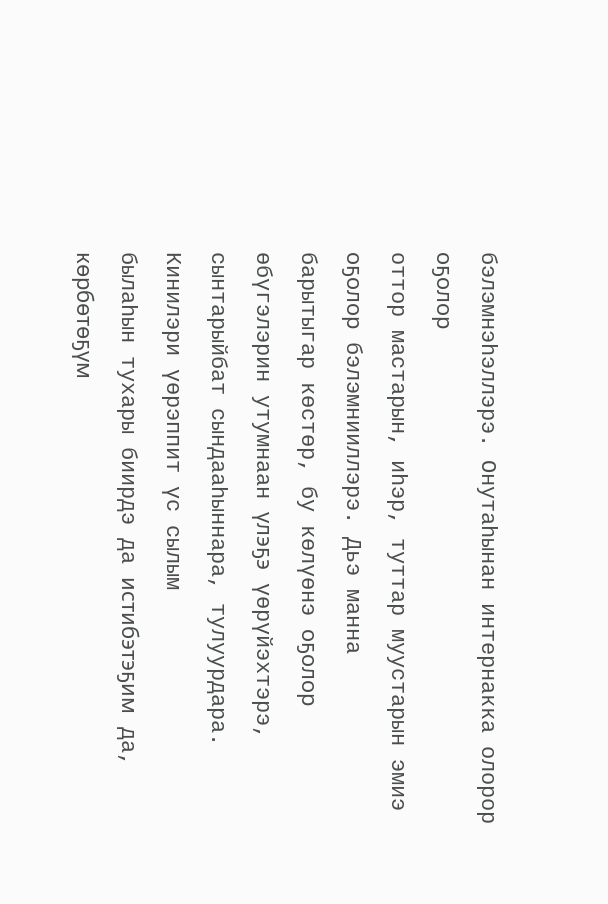бэлэмнэһэллэрэ. Онутаһынан интернакка олорор оҕолор
оттор мастарын, иһэр, туттар муустарын эмиэ оҕолор бэлэмнииллэрэ. Дьэ манна
барытыгар көстөр, бу көлүөнэ оҕолор өбүгэлэрин утумнаан үлэҕэ үөрүйэхтэрэ,
сынтарыйбат сындааһыннара, тулуурдара. Кинилэри үөрэппит үс сылым
былаһын тухары биирдэ да истибэтэҕим да, көрбөтөҕүм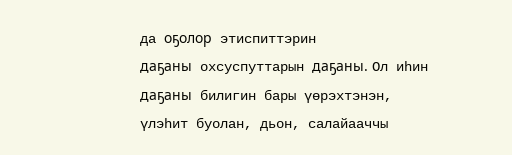да оҕолор этиспиттэрин
даҕаны охсуспуттарын даҕаны. Ол иһин даҕаны билигин бары үөрэхтэнэн,
үлэһит буолан, дьон, салайааччы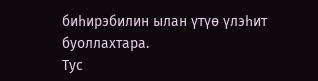биһирэбилин ылан үтүө үлэһит буоллахтара.
Тус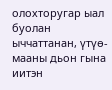олохторугар ыал буолан ыччаттанан, үтүө-мааны дьон гына иитэн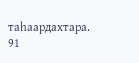таһаардахтара.
91